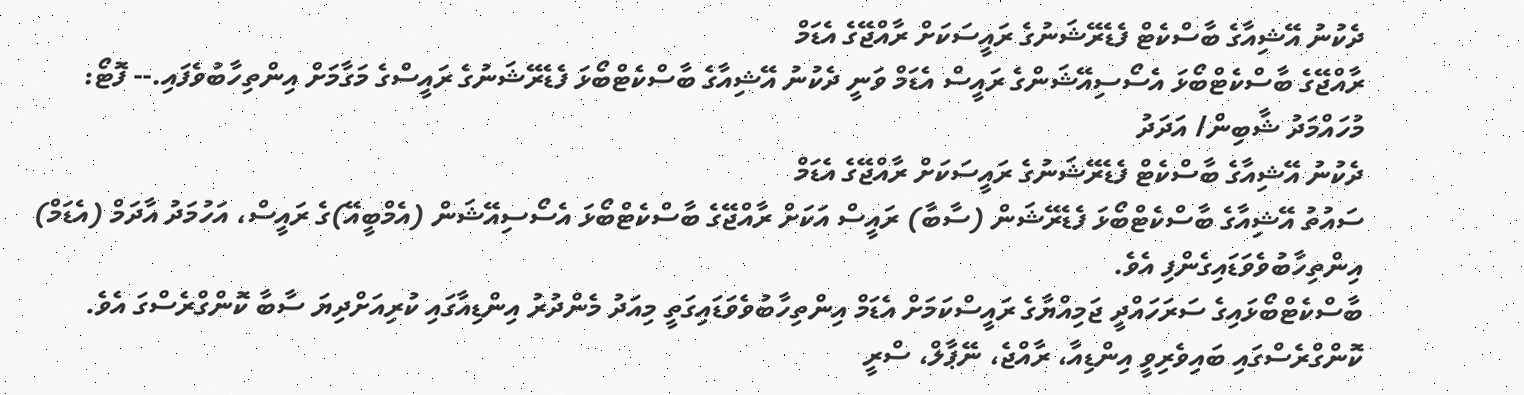ދެކުނު އޭޝިއާގެ ބާސްކެޓް ފެޑެރޭޝަނުގެ ރައީސަކަށް ރާއްޖޭގެ އެޑަމް
ރާއްޖޭގެ ބާސްކެޓްބޯޅަ އެސޯސިއޭޝަންގެ ރައީސް އެޑަމް ވަނީ ދެކުނު އޭޝިއާގެ ބާސްކެޓްބޯޅަ ފެޑެރޭޝަނުގެ ރައީސްގެ މަގާމަށް އިންތިހާބުވެފައި.-- ފޮޓޯ: މުހައްމަދު ޝާބިން/ އަދަދު
ދެކުނު އޭޝިއާގެ ބާސްކެޓް ފެޑެރޭޝަނުގެ ރައީސަކަށް ރާއްޖޭގެ އެޑަމް
ސައުތު އޭޝިއާގެ ބާސްކެޓްބޯޅަ ފެޑެރޭޝަން (ސާބާ) ރައީސް އަކަށް ރާއްޖޭގެ ބާސްކެޓްބޯޅަ އެސޯސިއޭޝަން (އެމްބީއޭ)ގެ ރައީސް، އަހުމަދު އާދަމް (އެޑަމް) އިންތިހާބުވެވަޑައިގެންފި އެވެ.
ބާސްކެޓްބޯޅައިގެ ސަރަހައްދީ ޖަމިއްޔާގެ ރައީސްކަމަށް އެޑަމް އިންތިހާބުވެވަޑައިގަތީ މިއަދު މެންދުރު އިންޑިއާގައި ކުރިއަށްދިޔަ ސާބާ ކޮންގްރެސްގަ އެވެ. ކޮންގްރެސްގައި ބައިވެރިވީ އިންޑިއާ، ރާއްޖެ، ނޭޕާލް، ސްރީ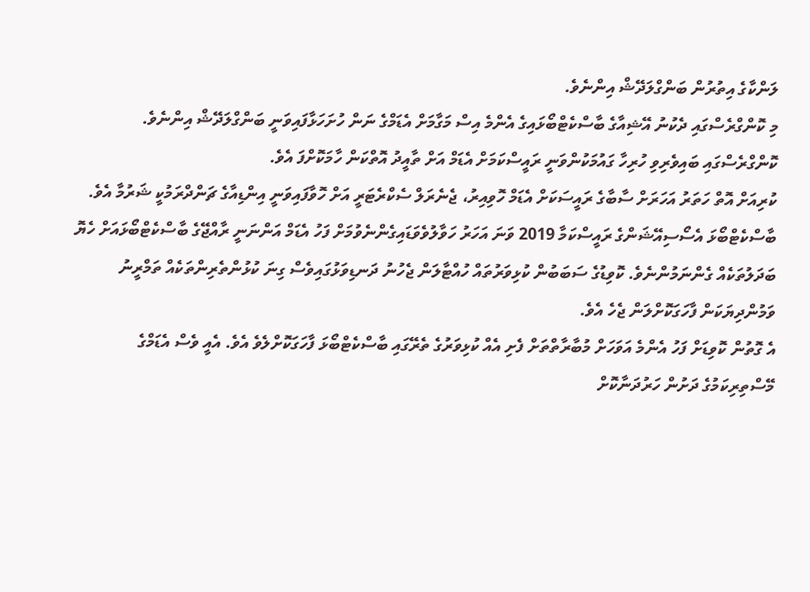ލަންކާގެ އިތުރުން ބަންގްލަދޭޝް އިންނެވެ.
މި ކޮންގްރެސްގައި ދެކުނު އޭޝިއާގެ ބާސްކެޓްބޯޅައިގެ އެންމެ އިސް މަގާމަށް އެޑަމްގެ ނަން ހުށަހަޅާފައިވަނީ ބަންގްލަދޭޝް އިންނެވެ. ކޮންގްރެސްގައި ބައިވެރިވި ހުރިހާ ގައުމަކުންވަނީ ރައީސްކަމަށް އެޑަމް އަށް ތާއީދު އޮތްކަން ހާމަކޮށްފަ އެވެ.
ކުރިއަށް އޮތް ހަތަރު އަހަރަށް ސާބާގެ ރައީސަކަށް އެޑަމް ހޮވިއިރު، ޖެނެރަލް ސެކްރެޓަރީ އަށް ހޮވާފައިވަނީ އިންޑިއާގެ ޗަންދްރަމުކީ ޝަރުމާ އެވެ.
ބާސްކެޓްބޯޅަ އެސޯސިއޭޝަންގެ ރައީސްކަމާ 2019 ވަނަ އަހަރު ހަވާލުވެވަޑައިގެންނެވުމަށް ފަހު އެޑަމް އަންނަނީ ރާއްޖޭގެ ބާސްކެޓްބޯޅައަށް ހެޔޮ ބަދަލުތަކެއް ގެންނަމުންނެވެ. ކޮވިޑުގެ ސަބަބުން ކުޅިވަރުތައް ހުއްޓާލަން ޖެހުނު ދަނޑިވަޅުގައިވެސް ގިނަ ކުޅުންތެރިންތަކެއް ތަމްރީނު ވަމުންދިޔަކަން ފާހަގަކޮށްލަން ޖެހެ އެވެ.
އެ ގޮތުން ކޮވިޑަށް ފަހު އެންމެ އަވަހަށް މުބާރާތްތަށް ފެށި އެއް ކުޅިވަރުގެ ތެރޭގައި ބާސްކެޓްބޯޅަ ފާހަގަކޮށްލެވެ އެވެ. އެއީ ވެސް އެޑަމްގެ މޭސްތިރިކަމުގެ ދަށުން ހަރުދަނާކޮށް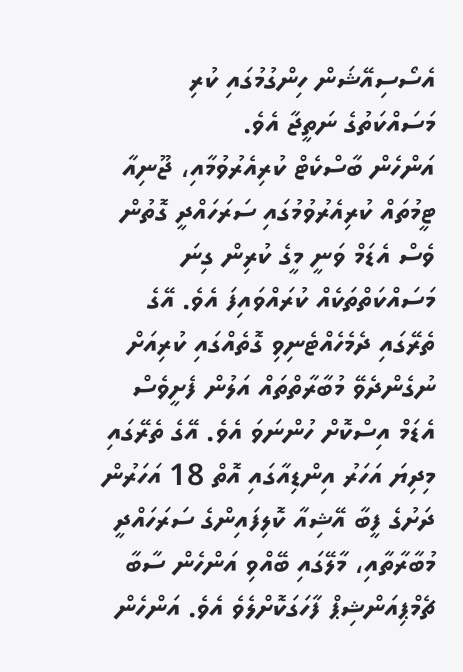އެސޯސިއޭޝަން ހިންގުމުގައި ކުރި މަސައްކަތުގެ ނަތީޖާ އެވެ.
އަންހެން ބާސްކެޓް ކުރިއެރުވުމާއި، ޖޫނިއާ ޓީމުތައް ކުރިއެރުވުމުގައި ސަރަހައްދީ ގޮތުން ވެސް އެޑަމް ވަނީ މީގެ ކުރިން ގިނަ މަސައްކަތްތަކެއް ކުރައްވައިފަ އެވެ. އޭގެ ތެރޭގައި ދެމެހެއްޓެނިވި ގޮތެއްގައި ކުރިއަށް ނުގެންދެވޭ މުބާރާތްތައް އަލުން ފެށީވެސް އެޑަމް އިސްކޮށް ހުންނަވަ އެވެ. އޭގެ ތެރޭގައި މިދިޔަ އަހަރު އިންޑިއާގައި އޮތް 18 އަހަރުން ދަށުގެ ފީބާ އޭޝިއާ ކޮލިފައިންގެ ސަރަހައްދީ މުބާރާތާއި، މާލޭގައި ބޭއްވި އަންހެން ސާބާ ޗެމްޕިއަންޝިޕް ފާހަގަކޮށްލެވެ އެވެ. އަންހެން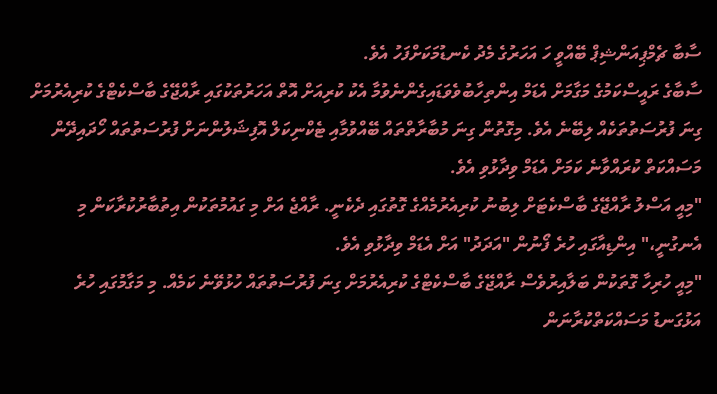ސާބާ ޗެމްޕިއަންޝިޕް ބޭއްވީ ހަ އަހަރުގެ މެދު ކެނޑުމަކަށްފަހު އެވެ.
ސާބާގެ ރައީސްކަމުގެ މަގާމަށް އެޑަމް އިންތިހާބުވެވަޑައިގެންނެވުމާ އެކު ކުރިއަށް އޮތް އަހަރުތަކުގައި ރާއްޖޭގެ ބާސްކެޓްގެ ކުރިއެރުމަށް ގިނަ ފުރުސަތުތަކެއް ލިބޭނެ އެވެ. މިގޮތުން ގިނަ މުބާރާތްތައް ބޭއްވުމާއި ޓެކްނިކަލް އޮފިޝަލުންނަށް ފުރުސަތުތައް ހޯދައިދޭން މަސައްކަތް ކުރައްވާނެ ކަމަށް އެޑަމް ވިދާޅުވި އެވެ.
"މިއީ އަސްލު ރާއްޖޭގެ ބާސްކެޓަށް ލިބުނު ކުރިއެރުމެއްގެ ގޮތުގައި ދެކެނީ. ރާއްޖެ އަށް މި ގައުމުތަކުން އިތުބާރުކުރާކަން މި އެނގުނީ،" އިންޑިއާގައި ހުރެ ފޯނުން "އަދަދު" އަށް އެޑަމް ވިދާޅުވި އެވެ.
"މިއީ ހުރިހާ ގޮތަކުން ބަލާއިރުވެސް ރާއްޖޭގެ ބާސްކެޓްގެ ކުރިއެރުމަށް ގިނަ ފުރުސަތުތައް ހުޅުވޭނެ ކަމެއް. މި މަގާމުގައި ހުރެ އަޅުގަނޑު މަސައްކަތްކުރާނަން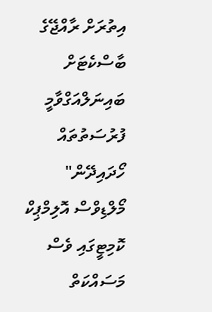އިތުރަށް ރާއްޖޭގެ ބާސްކެޓަށް ބައިނަލްއަގްވާމީ ފުރުސަތުތައް ހޯދައިދޭން"
މޯލްޑިވްސް އޮލިމްޕިކް ކޮމިޓީގައި ވެސް މަސައްކަތް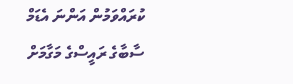ކުރައްވަމުން އަންނަ އެޑަމް ސާބާގެ ރައީސްގެ މަގާމަށް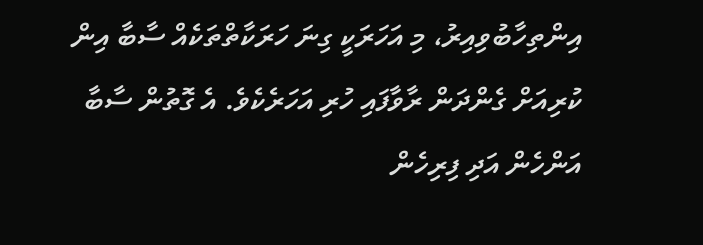އިންތިހާބުވިއިރު، މި އަހަރަކީ ގިނަ ހަރަކާތްތަކެއް ސާބާ އިން ކުރިއަށް ގެންދަން ރާވާފައި ހުރި އަހަރެކެވެ. އެ ގޮތުން ސާބާ އަންހެން އަދި ފިރިހެން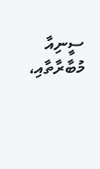ސީނިއާ މުބާރާތާއި،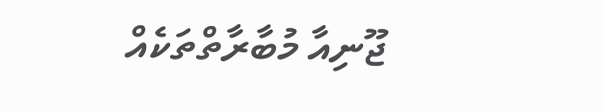ޖޫނިއާ މުބާރާތްތަކެއް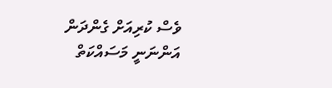ވެސް ކުރިއަށް ގެންދަން އަންނަނީ މަސައްކަތް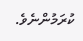ކުރަމުންނެވެ.